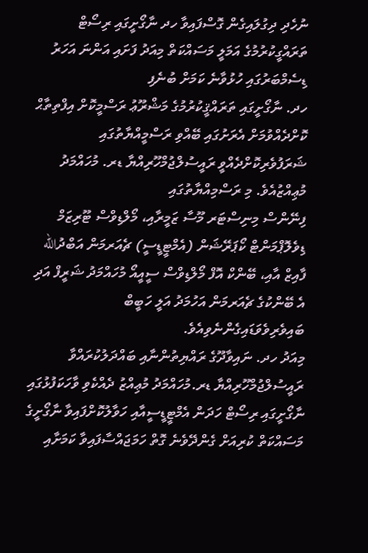ނުހެދި ދިގުލައިގެން ގޮސްފައިވާ ހދ ނާގޯށީގައި ރިސޯޓް ތަރައްގީކުރުމުގެ އަމަލީ މަސައްކަތް މިއަދު ފަށައި އަންނަ އަހަރު ޑިސެމްބަރުގައި ހުޅުވާނެ ކަމަށް ބުނެފި
ހދ. ނާގޯށީގައި ތަރައްޤީކުރުމުގެ މަޝްރޫޢު ރަސްމީކޮށް އިފްތިތާޙް ކޮށްދެއްވުމަށް އެރަށުގައި ބޭއްވި ރަސްމީއްޔާތުގައި ޝަރަފުވެރިކޮށްދެއްވީ ރައީސުލްޖުމްހޫރިއްޔާ ޑރ. މުހައްމަދު މުޢިއްޒުއެވެ. މި ރަސްމިއްޔާތުގައި
ފިނޭންސް މިނިސްޓަރ މޫސާ ޒަމީރާއި، މޯލްޑިވްސް ޓޫރިޒަމް ޑިވެލޮޕްމަންޓް ކޯޕަރޭޝަން (އެމްޓީޑީސީ) ޗެއަރމަން އަބްދުالله ފާއިޒް އާއި، ބޭންކް އޮފް މޯލްޑިވްސް ސީއީއޯ މުހައްމަދު ޝަރީފް އަދި އެ ބޭންކުގެ ޗެއަރމަން އަހުމަދު އަލީ ހަބީބް ބައިވެރިވެވަޑައިގެންނެވިއެވެ.
މިއަދު ހދ. ނައިވާދޫގެ ރައްޔިތުންނާއި ބައްދަލުކުރައްވާ ރައީސުލްޖުމްހޫރިއްޔާ ޑރ.މުހައްމަދު މުޢިއްޒު ދެއްކެވި ވާހަކަފުޅުގައި ނާގޯށީގައި ރިސޯޓް ހަދަން އެމްޓީޑީސީއާއި ހަވާލުކޮށްފައިވާ ނާގޯށީގެ މަސައްކަތް ކުރިއަށް ގެންދޭވެނެ ގޮތް ހަމަޖައްސާފައިވާ ކަމަށާއި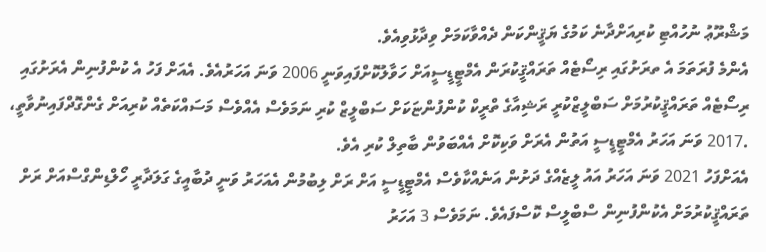މަޝްރޫޢު ނުހުއްޓި ކުރިއަށްދާނެ ކަމުގެ ޔަޤީންކަން ދެއްވާކަމަށް ވިދާޅުވިއެވެ.
އެންމެ ފުރަތަމަ އެ ތރަށުގައި ރިސޯޓެއް ތަރައްޤީކުރަން އެމްޓީޑީސީއަށް ހަވާލުކޮށްފައިވަނީ 2006 ވަނަ އަހަރުއެވެ. އެއަށް ފަހު އެ ކުންފުނިން އެރަށުގައި ރިސޯޓެއް ތަރައްޤީކުރުމަށް ސަބްލީޒްކުރީ ރަޝިއާގެ ތްރީކް ކުންފުންޏަކަށް ސަބްލީޒް ކުރި ނަމަވެސް އެއްވެސް މަސައްކަތެއް ކުރިއަށް ގެންގޮދްފައިނުވާތީ، .2017 ވަނަ އަހަރު އެމްޓީޑީސީ އަތުން އެރަށް ވަކިކޮށް އެއްބަވުން ބާތިލް ކުރި އެވެ.
އެއަށްފަހު 2021 ވަނަ އަހަރު އައު ލީޒެއްގެ ދަށުން އަނެއްކާވެސް އެމްޓީޑީސީ އަށް ރަށް ލިބުމުން އެއަހަރު ވަނީ ދުބާއީގެ ގަލަދާރީ ހޯލްޑިންގްސްއަށް ރަށް ތަރައްޤީކުރުމަށް އެކުންފުނިން ސްބްލީސް ކޮސްފައެވެ. ނަމަވެސް 3 އަހަރު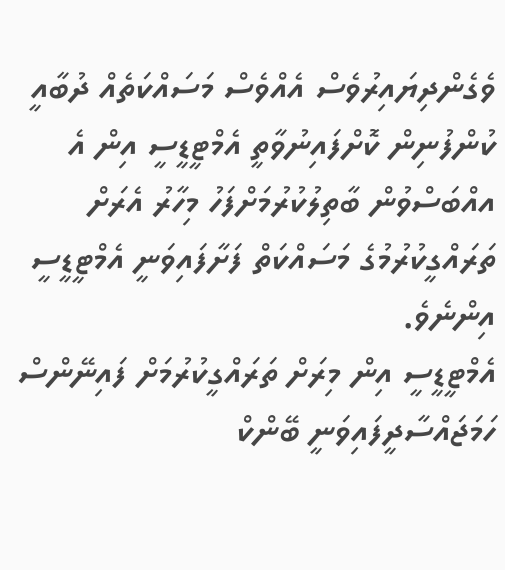ވެގެންދިޔައިރުވެސް އެއްވެސް މަސައްކަތެއް ދުބާއީ ކުންފުނިން ކޮށްފައިނުވާތީ އެމްޓީޑީސީ އިން އެ އއްބަސްވުން ބާތިލުކުރުމަށްފަހު މިހާރު އެރަށް ތަރައްގީކުރުމުގެ މަސައްކަތް ފަށާފައިވަނީ އެމްޓީޑީސީ އިންނެވެ.
އެމްޓީޑީސީ އިން މިރަށް ތަރައްގީކުރުމަށް ފައިނޭންސް ހަމަޖައްސާދީފައިވަނީ ބޭންކް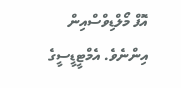އޮފް މޯލްޑިވްސްއިން އިންނެވެ. އެމްޓީޑީސީގެ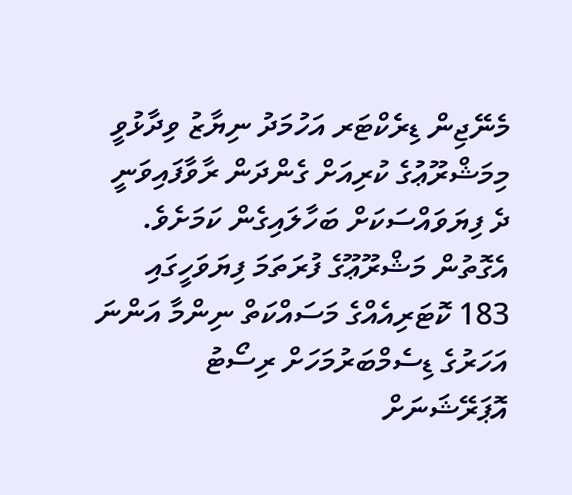މެނޭޖިން ޑިރެކްޓަރ އަހުމަދު ނިޔާޒު ވިދާޅުވީ މިމަޝްރޫޢުގެ ކުރިއަށް ގެންދަން ރާވާފައިވަނީ ދެ ފިޔަވައްސަކަށް ބަހާލައިގެން ކަމަށެވެ. އެގޮތުން މަޝްރޫޢޫގެ ފުރަތަމަ ފިޔަވަހީގައި 183 ކޮޓަރިއެއްގެ މަސައްކަތް ނިންމާ އަންނަ އަހަރުގެ ޑިސެމްބަރުމަހަށް ރިސޯޓު އޮޕަރޭޝަނަށް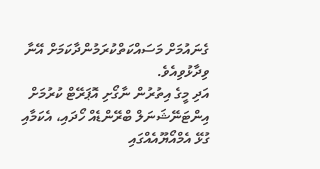ގެނައުމަށް މަސައްކަތްކުރަމުންދާކަމަށް އޭނާ ވިދާޅުވިއެވެ.
އަދި މީގެ އިތުރުން ނާގޯށި އޮޕަރޭޓް ކުރުމަށް އިންޓަނޭޝަނަލް ބްރޭންޑެއް ހޯދައި، އެކަމާއި ގުޅޭ އެމްއޯޔޫއެއްގައި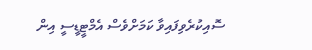ސޮއިކުރެވިފައިވާ ކަމަށްވެސް އެމްޓީޑީސީ އިން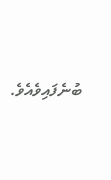ބުނެފައިވެއެވެ.